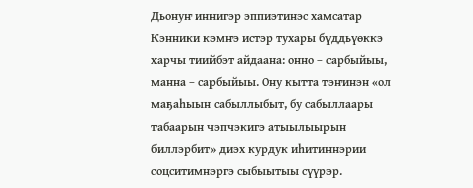Дьонуҥ иннигэр эппиэтинэс хамсатар
Кэнники кэмҥэ истэр тухары бүддьүөккэ харчы тиийбэт айдаана: онно – сарбыйыы, манна – сарбыйыы. Ону кытта тэҥинэн «ол маҕаһыын сабыллыбыт, бу сабыллаары табаарын чэпчэкигэ атыылыырын биллэрбит» диэх курдук иһитиннэрии соцситимнэргэ сыбыытыы сүүрэр.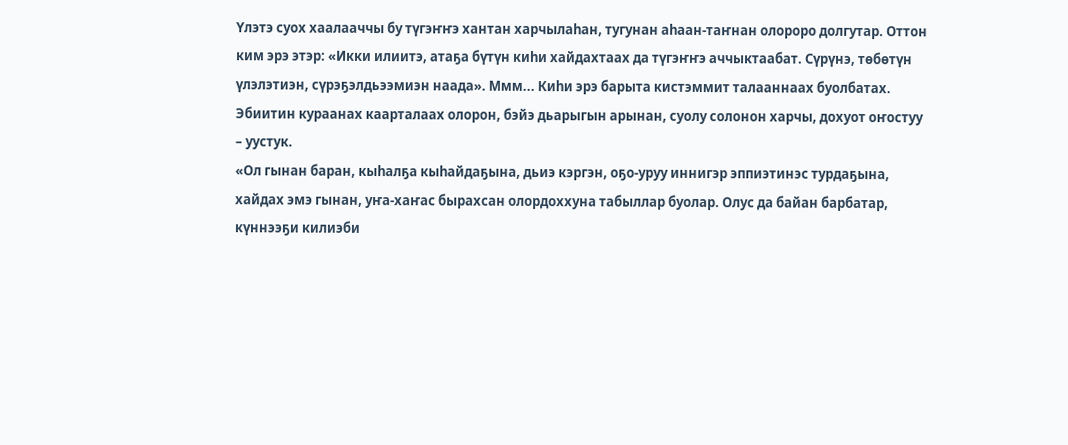Үлэтэ суох хаалааччы бу түгэҥҥэ хантан харчылаһан, тугунан аһаан-таҥнан олороро долгутар. Оттон ким эрэ этэр: «Икки илиитэ, атаҕа бүтүн киһи хайдахтаах да түгэҥҥэ аччыктаабат. Сүрүнэ, төбөтүн үлэлэтиэн, сүрэҕэлдьээмиэн наада». Ммм... Киһи эрэ барыта кистэммит талааннаах буолбатах. Эбиитин кураанах каарталаах олорон, бэйэ дьарыгын арынан, суолу солонон харчы, дохуот оҥостуу – уустук.
«Ол гынан баран, кыһалҕа кыһайдаҕына, дьиэ кэргэн, оҕо-уруу иннигэр эппиэтинэс турдаҕына, хайдах эмэ гынан, уҥа-хаҥас бырахсан олордоххуна табыллар буолар. Олус да байан барбатар, күннээҕи килиэби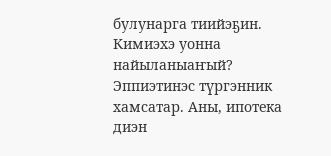булунарга тиийэҕин. Кимиэхэ уонна найыланыаҥый? Эппиэтинэс түргэнник хамсатар. Аны, ипотека диэн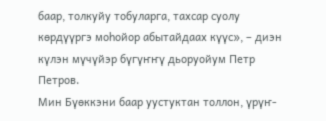баар, толкуйу тобуларга, тахсар суолу көрдүүргэ моһойор абытайдаах күүс», – диэн күлэн мүчүйэр бүгүҥҥү дьоруойум Петр Петров.
Мин Бүөккэни баар уустуктан толлон, үрүҥ-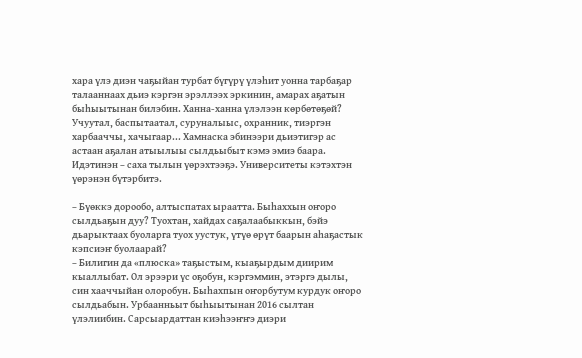хара үлэ диэн чаҕыйан турбат бүгүрү үлэһит уонна тарбаҕар талааннаах дьиэ кэргэн эрэллээх эркинин, амарах аҕатын быһыытынан билэбин. Ханна-ханна үлэлээн көрбөтөҕөй? Учуутал, баспытаатал, суруналыыс, охранник, тиэргэн харбааччы, хачыгаар... Хамнаска эбинээри дьиэтигэр ас астаан аҕалан атыылыы сылдьыбыт кэмэ эмиэ баара. Идэтинэн – саха тылын үөрэхтээҕэ. Университеты кэтэхтэн үөрэнэн бүтэрбитэ.

– Бүөккэ дорообо, алтыспатах ыраатта. Быһаххын оҥоро сылдьаҕын дуу? Туохтан, хайдах саҕалаабыккын, бэйэ дьарыктаах буоларга туох уустук, үтүө өрүт баарын аһаҕастык кэпсиэҥ буолаарай?
– Билигин да «плюска» таҕыстым, кыаҕырдым диирим кыаллыбат. Ол эрээри үс оҕобун, кэргэммин, этэргэ дылы, син хааччыйан олоробун. Быһахпын оҥорбутум курдук оҥоро сылдьабын. Урбаанньыт быһыытынан 2016 сылтан үлэлиибин. Сарсыардаттан киэһээҥҥэ диэри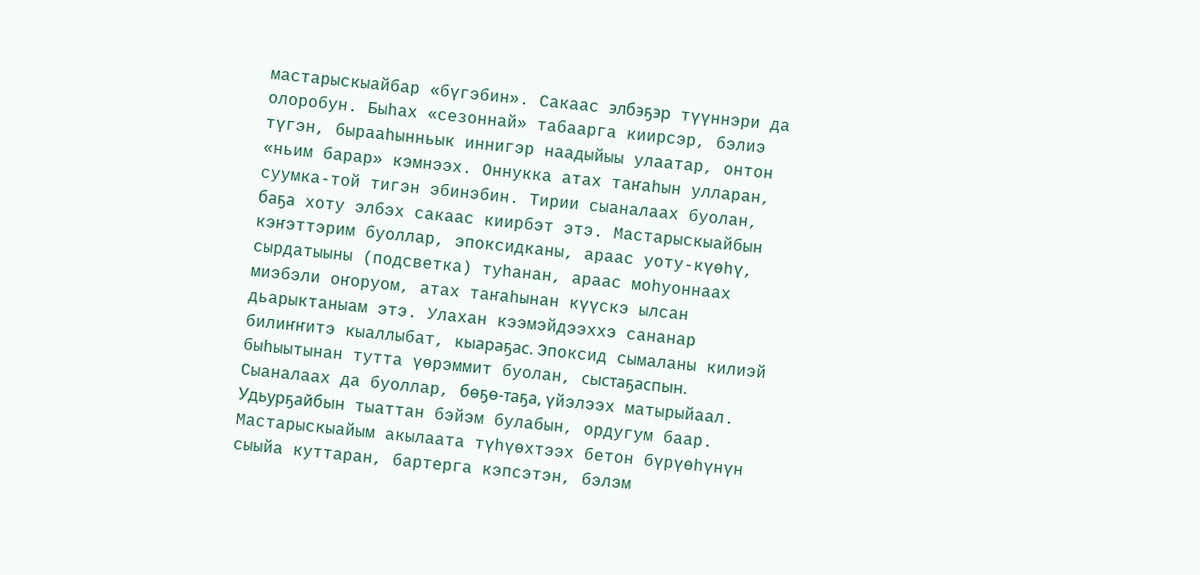мастарыскыайбар «бүгэбин». Сакаас элбэҕэр түүннэри да олоробун. Быһах «сезоннай» табаарга киирсэр, бэлиэ түгэн, бырааһынньык иннигэр наадыйыы улаатар, онтон «ньим барар» кэмнээх. Оннукка атах таҥаһын улларан, суумка-той тигэн эбинэбин. Тирии сыаналаах буолан, баҕа хоту элбэх сакаас киирбэт этэ. Мастарыскыайбын кэҥэттэрим буоллар, эпоксидканы, араас уоту-күөһү, сырдатыыны (подсветка) туһанан, араас моһуоннаах миэбэли оҥоруом, атах таҥаһынан күүскэ ылсан дьарыктаныам этэ. Улахан кээмэйдээххэ сананар билиҥҥитэ кыаллыбат, кыараҕас. Эпоксид сымаланы килиэй быһыытынан тутта үөрэммит буолан, сыстаҕаспын. Сыаналаах да буоллар, бөҕө-таҕа, үйэлээх матырыйаал. Удьурҕайбын тыаттан бэйэм булабын, ордугум баар. Мастарыскыайым акылаата түһүөхтээх бетон бүрүөһүнүн сыыйа куттаран, бартерга кэпсэтэн, бэлэм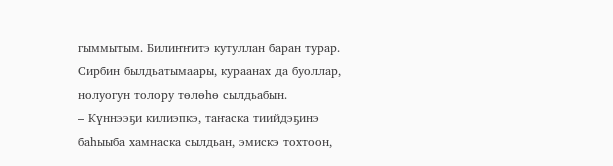гыммытым. Билиҥҥитэ кутуллан баран турар. Сирбин былдьатымаары, кураанах да буоллар, нолуогун толору төлөһө сылдьабын.
– Күннээҕи килиэпкэ, таҥаска тиийдэҕинэ баһыыба хамнаска сылдьан, эмискэ тохтоон,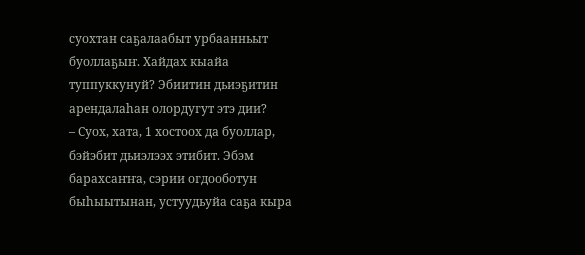суохтан саҕалаабыт урбаанньыт буоллаҕыҥ. Хайдах кыайа туппуккунуй? Эбиитин дьиэҕитин арендалаһан олордугут этэ дии?
– Суох, хата, 1 хостоох да буоллар, бэйэбит дьиэлээх этибит. Эбэм барахсаҥҥа, сэрии огдооботун быһыытынан, устуудьуйа саҕа кыра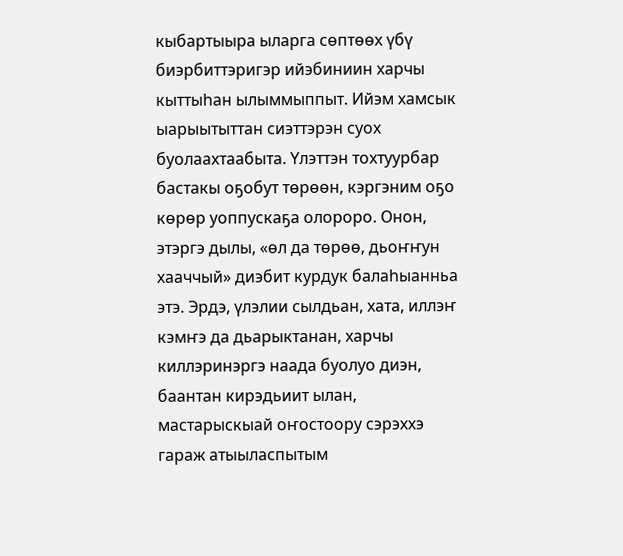кыбартыыра ыларга сөптөөх үбү биэрбиттэригэр ийэбиниин харчы кыттыһан ылыммыппыт. Ийэм хамсык ыарыытыттан сиэттэрэн суох буолаахтаабыта. Үлэттэн тохтуурбар бастакы оҕобут төрөөн, кэргэним оҕо көрөр уоппускаҕа олороро. Онон, этэргэ дылы, «өл да төрөө, дьоҥҥун хааччый» диэбит курдук балаһыанньа этэ. Эрдэ, үлэлии сылдьан, хата, иллэҥ кэмҥэ да дьарыктанан, харчы киллэринэргэ наада буолуо диэн, баантан кирэдьиит ылан, мастарыскыай оҥостоору сэрэххэ гараж атыыласпытым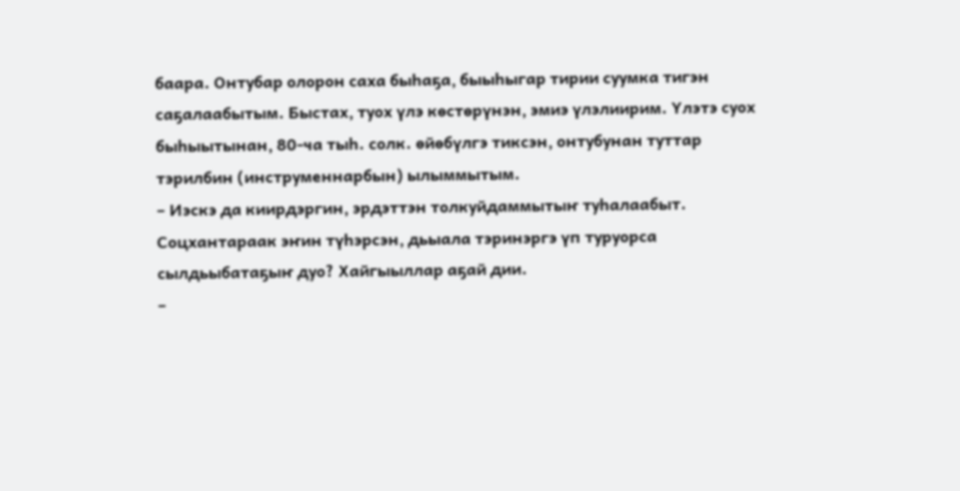баара. Онтубар олорон саха быһаҕа, быыһыгар тирии суумка тигэн саҕалаабытым. Быстах, туох үлэ көстөрүнэн, эмиэ үлэлиирим. Үлэтэ суох быһыытынан, 80-ча тыһ. солк. өйөбүлгэ тиксэн, онтубунан туттар тэрилбин (инструменнарбын) ылыммытым.
– Иэскэ да киирдэргин, эрдэттэн толкуйдаммытыҥ туһалаабыт. Соцхантараак эҥин түһэрсэн, дьыала тэринэргэ үп туруорса сылдьыбатаҕыҥ дуо? Хайгыыллар аҕай дии.
–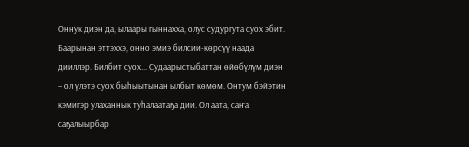Оннук диэн да, ылаары гыннахха, олус судургута суох эбит. Баарынан эттэххэ, онно эмиэ билсии-көрсүү наада дииллэр. Билбит суох... Судаарыстыбаттан өйөбүлүм диэн – ол үлэтэ суох быһыытынан ылбыт көмөм. Онтум бэйэтин кэмигэр улаханнык туһалаатаҕа дии. Ол аата, саҥа саҕалыырбар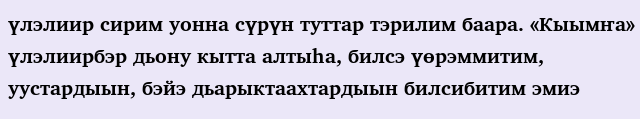үлэлиир сирим уонна сүрүн туттар тэрилим баара. «Кыымҥа» үлэлиирбэр дьону кытта алтыһа, билсэ үөрэммитим, уустардыын, бэйэ дьарыктаахтардыын билсибитим эмиэ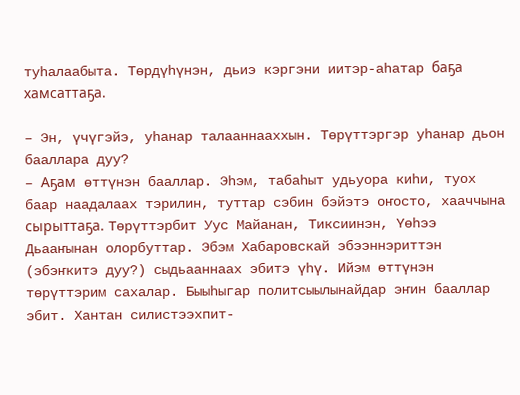туһалаабыта. Төрдүһүнэн, дьиэ кэргэни иитэр-аһатар баҕа хамсаттаҕа.

– Эн, үчүгэйэ, уһанар талааннааххын. Төрүттэргэр уһанар дьон бааллара дуу?
– Аҕам өттүнэн бааллар. Эһэм, табаһыт удьуора киһи, туох баар наадалаах тэрилин, туттар сэбин бэйэтэ оҥосто, хааччына сырыттаҕа. Төрүттэрбит Уус Майанан, Тиксиинэн, Үөһээ Дьааҥынан олорбуттар. Эбэм Хабаровскай эбээннэриттэн (эбэҥкитэ дуу?) сыдьааннаах эбитэ үһү. Ийэм өттүнэн төрүттэрим сахалар. Быыһыгар политсыылынайдар эҥин бааллар эбит. Хантан силистээхпит-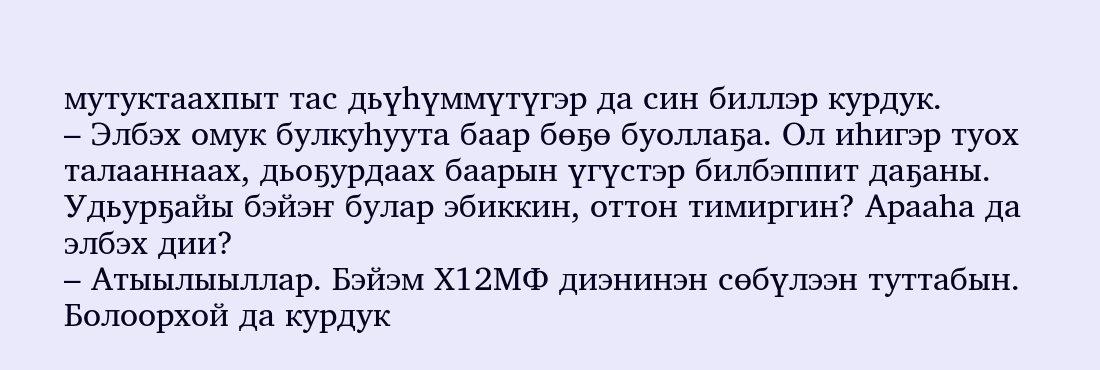мутуктаахпыт тас дьүһүммүтүгэр да син биллэр курдук.
– Элбэх омук булкуһуута баар бөҕө буоллаҕа. Ол иһигэр туох талааннаах, дьоҕурдаах баарын үгүстэр билбэппит даҕаны. Удьурҕайы бэйэҥ булар эбиккин, оттон тимиргин? Арааһа да элбэх дии?
– Атыылыыллар. Бэйэм Х12МФ диэнинэн сөбүлээн туттабын. Болоорхой да курдук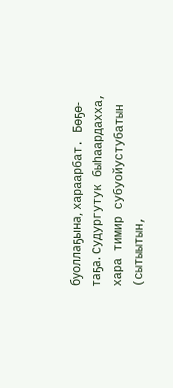буоллаҕына, хараарбат. Бөҕө-таҕа. Судургутук быһаардахха, хара тимир субуойустубатын (сытыытын,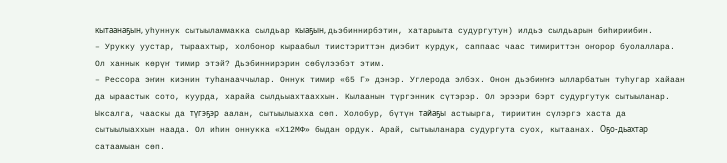кытаанаҕын, уһуннук сытыыламмакка сылдьар кыаҕын, дьэбиннирбэтин, хатарыыта судургутун) илдьэ сылдьарын биһириибин.
– Урукку уустар, тыраахтыр, холбонор кыраабыл тиистэриттэн диэбит курдук, саппаас чаас тимириттэн оҥорор буолаллара. Ол ханнык көрүҥ тимир этэй? Дьэбиннирэрин сөбүлээбэт этим.
– Рессора эҥин киэнин туһанааччылар. Оннук тимир «65 Г» дэнэр. Углерода элбэх. Онон дьэбиҥҥэ ылларбатын туһугар хайаан да ыраастык сото, куурда, харайа сылдьыахтааххын. Кылаанын түргэнник сүтэрэр. Ол эрээри бэрт судургутук сытыыланар. Ыксалга, чааскы да түгэҕэр аалан, сытыылыахха сөп. Холобур, бүтүн тайаҕы астыырга, тириитин сүлэргэ хаста да сытыылыаххын наада. Ол иһин оннукка «Х12МФ» быдан ордук. Арай, сытыыланара судургута суох, кытаанах. Оҕо-дьахтар сатаамыан сөп.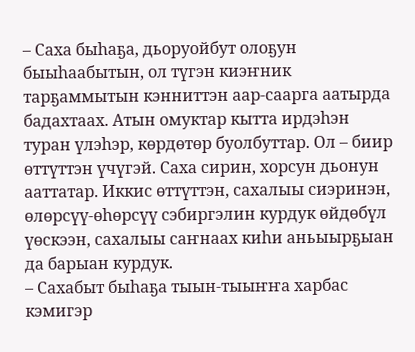– Саха быһаҕа, дьоруойбут олоҕун быыһаабытын, ол түгэн киэҥник тарҕаммытын кэнниттэн аар-саарга аатырда бадахтаах. Атын омуктар кытта ирдэһэн туран үлэһэр, көрдөтөр буолбуттар. Ол – биир өттүттэн үчүгэй. Саха сирин, хорсун дьонун ааттатар. Иккис өттүттэн, сахалыы сиэринэн, өлөрсүү-өһөрсүү сэбиргэлин курдук өйдөбүл үөскээн, сахалыы саҥнаах киһи аньыырҕыан да барыан курдук.
– Сахабыт быһаҕа тыын-тыыҥҥа харбас кэмигэр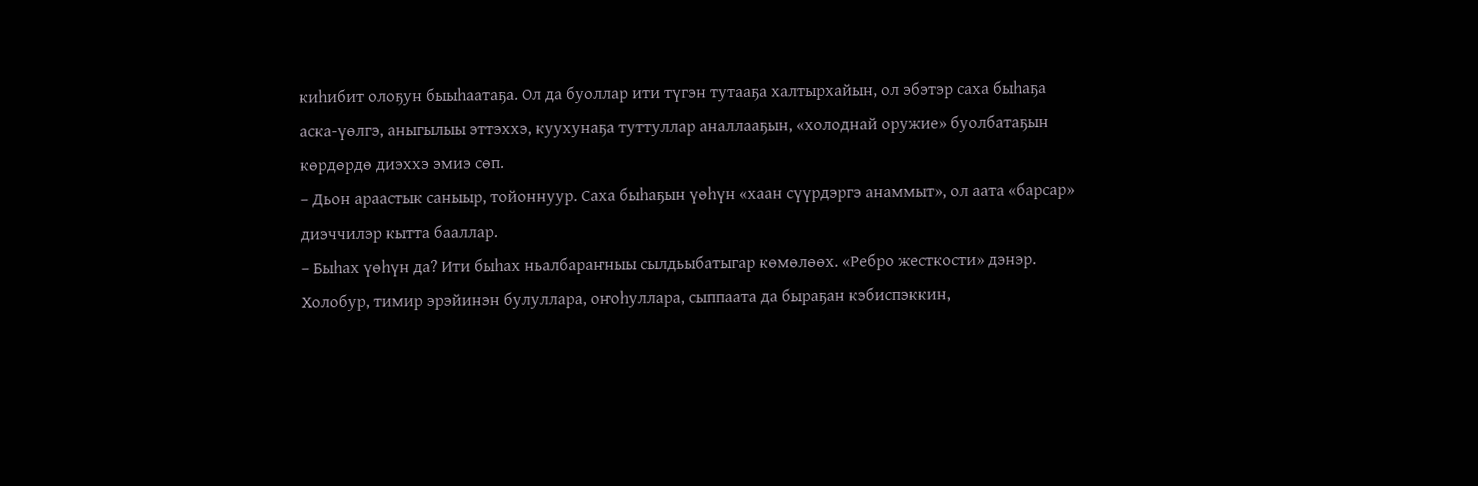киһибит олоҕун быыһаатаҕа. Ол да буоллар ити түгэн тутааҕа халтырхайын, ол эбэтэр саха быһаҕа аска-үөлгэ, аныгылыы эттэххэ, куухунаҕа туттуллар аналлааҕын, «холоднай оружие» буолбатаҕын көрдөрдө диэххэ эмиэ сөп.
– Дьон араастык саныыр, тойоннуур. Саха быһаҕын үөһүн «хаан сүүрдэргэ анаммыт», ол аата «барсар» диэччилэр кытта бааллар.
– Быһах үөһүн да? Ити быһах ньалбараҥныы сылдьыбатыгар көмөлөөх. «Ребро жесткости» дэнэр. Холобур, тимир эрэйинэн булуллара, оҥоһуллара, сыппаата да быраҕан кэбиспэккин,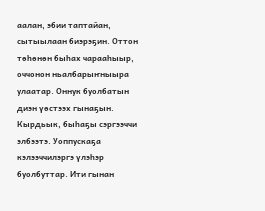аалан, эбии таптайан, сытыылаан биэрэҕин. Оттон төһөнөн быһах чарааһыыр, оччонон ньалбарыҥныыра улаатар. Оннук буолбатын диэн үөстээх гынаҕын. Кырдьык, быһаҕы сэргээччи элбээтэ. Уоппускаҕа кэлээччилэргэ үлэһэр буолбуттар. Ити гынан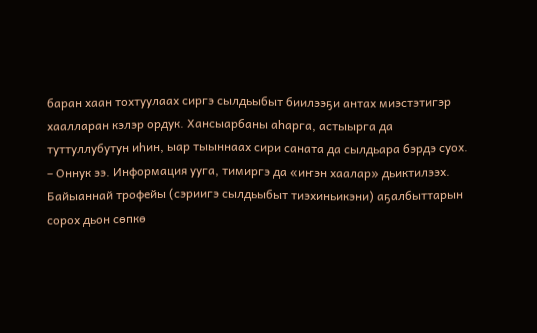баран хаан тохтуулаах сиргэ сылдьыбыт биилээҕи антах миэстэтигэр хаалларан кэлэр ордук. Хансыарбаны аһарга, астыырга да туттуллубутун иһин, ыар тыыннаах сири саната да сылдьара бэрдэ суох.
– Оннук ээ. Информация ууга, тимиргэ да «иҥэн хаалар» дьиктилээх. Байыаннай трофейы (сэриигэ сылдьыбыт тиэхиньикэни) аҕалбыттарын сорох дьон сөпкө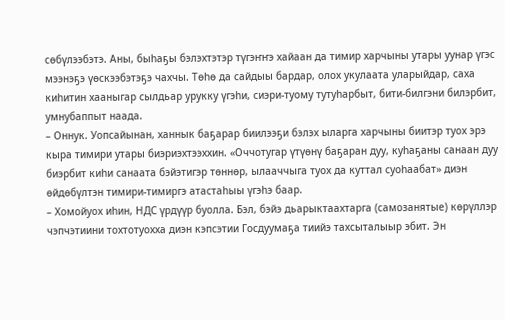сөбүлээбэтэ. Аны, быһаҕы бэлэхтэтэр түгэҥҥэ хайаан да тимир харчыны утары уунар үгэс мээнэҕэ үөскээбэтэҕэ чахчы. Төһө да сайдыы бардар, олох укулаата уларыйдар, саха киһитин хааныгар сылдьар урукку үгэһи, сиэри-туому тутуһарбыт, бити-билгэни билэрбит, умнубаппыт наада.
– Оннук. Уопсайынан, ханнык баҕарар биилээҕи бэлэх ыларга харчыны биитэр туох эрэ кыра тимири утары биэриэхтээххин. «Оччотугар үтүөнү баҕаран дуу, куһаҕаны санаан дуу биэрбит киһи санаата бэйэтигэр төннөр, ылааччыга туох да куттал суоһаабат» диэн өйдөбүлтэн тимири-тимиргэ атастаһыы үгэһэ баар.
– Хомойуох иһин, НДС үрдүүр буолла. Бэл, бэйэ дьарыктаахтарга (самозанятые) көрүллэр чэпчэтиини тохтотуохха диэн кэпсэтии Госдуумаҕа тиийэ тахсыталыыр эбит. Эн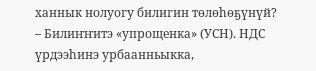ханнык нолуогу билигин төлөһөҕүнүй?
– Билиҥҥитэ «упрощенка» (УСН). НДС үрдээһинэ урбаанньыкка,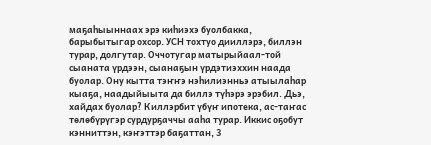маҕаһыыннаах эрэ киһиэхэ буолбакка, барыбытыгар охсор. УСН тохтуо дииллэрэ, биллэн турар, долгутар. Оччотугар матырыйаал-той сыаната үрдээн, сыанаҕын үрдэтиэххин наада буолар. Ону кытта тэҥҥэ нэһилиэнньэ атыылаһар кыаҕа, наадыйыыта да биллэ түһэрэ эрэбил. Дьэ, хайдах буолар? Киллэрбит үбүҥ ипотека, ас-таҥас төлөбүрүгэр сурдурҕаччы ааһа турар. Иккис оҕобут кэнниттэн, кэҥэттэр баҕаттан, 3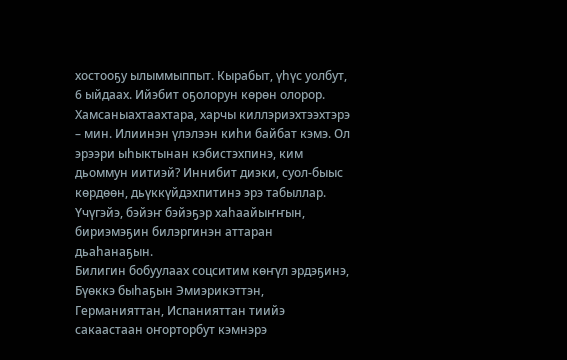хостооҕу ылыммыппыт. Кырабыт, үһүс уолбут, 6 ыйдаах. Ийэбит оҕолорун көрөн олорор. Хамсаныахтаахтара, харчы киллэриэхтээхтэрэ – мин. Илиинэн үлэлээн киһи байбат кэмэ. Ол эрээри ыһыктынан кэбистэхпинэ, ким дьоммун иитиэй? Иннибит диэки, суол-быыс көрдөөн, дьүккүйдэхпитинэ эрэ табыллар. Үчүгэйэ, бэйэҥ бэйэҕэр хаһаайыҥҥын, бириэмэҕин билэргинэн аттаран дьаһанаҕын.
Билигин бобуулаах соцситим көҥүл эрдэҕинэ, Бүөккэ быһаҕын Эмиэрикэттэн, Германияттан, Испанияттан тиийэ сакаастаан оҥорторбут кэмнэрэ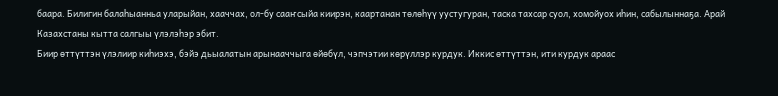баара. Билигин балаһыанньа уларыйан, хааччах, ол-бу сааҥсыйа киирэн, каартанан төлөһүү уустугуран, таска тахсар суол, хомойуох иһин, сабылыннаҕа. Арай Казахстаны кытта салгыы үлэлэһэр эбит.
Биир өттүттэн үлэлиир киһиэхэ, бэйэ дьыалатын арынааччыга өйөбүл, чэпчэтии көрүллэр курдук. Иккис өттүттэн, ити курдук араас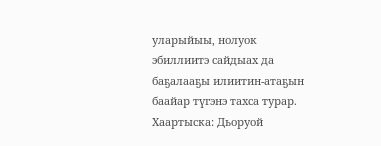уларыйыы, нолуок эбиллиитэ сайдыах да баҕалааҕы илиитин-атаҕын баайар түгэнэ тахса турар.
Хаартыска: Дьоруой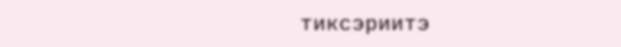тиксэриитэ